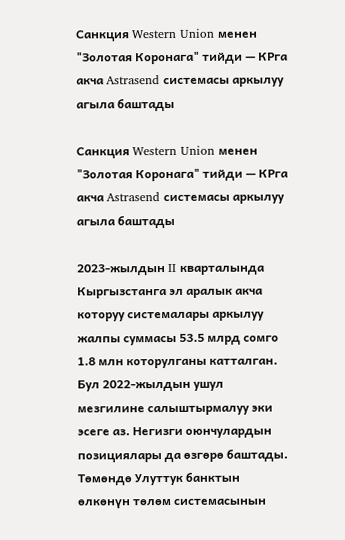Санкция Western Union менен "Золотая Коронага" тийди — КРга акча Astrasend системасы аркылуу агыла баштады

Санкция Western Union менен "Золотая Коронага" тийди — КРга акча Astrasend системасы аркылуу агыла баштады

2023-жылдын II кварталында Кыргызстанга эл аралык акча которуу системалары аркылуу жалпы суммасы 53.5 млрд сомго 1.8 млн которулганы катталган. Бул 2022-жылдын ушул мезгилине салыштырмалуу эки эсеге аз. Негизги оюнчулардын позициялары да өзгөрө баштады. Төмөндө Улуттук банктын өлкөнүн төлөм системасынын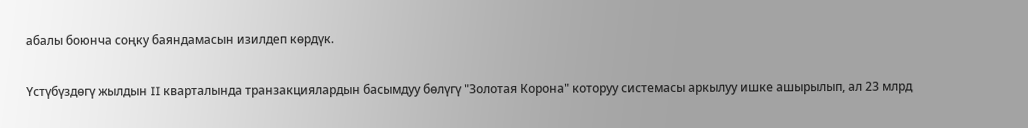абалы боюнча соңку баяндамасын изилдеп көрдүк.

Үстүбүздөгү жылдын II кварталында транзакциялардын басымдуу бөлүгү "Золотая Корона" которуу системасы аркылуу ишке ашырылып, ал 23 млрд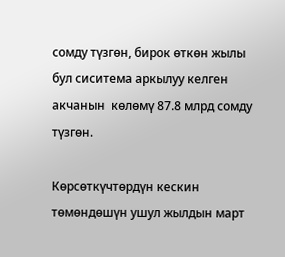сомду түзгөн, бирок өткөн жылы бул сиситема аркылуу келген акчанын  көлөмү 87.8 млрд сомду түзгөн.

Көрсөткүчтөрдүн кескин төмөндөшүн ушул жылдын март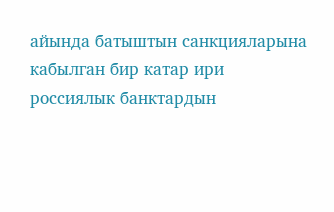айында батыштын санкцияларына кабылган бир катар ири россиялык банктардын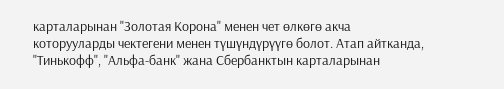карталарынан "Золотая Корона" менен чет өлкөгө акча которууларды чектегени менен түшүндүрүүгө болот. Атап айтканда, "Тинькофф", "Альфа-банк" жана Сбербанктын карталарынан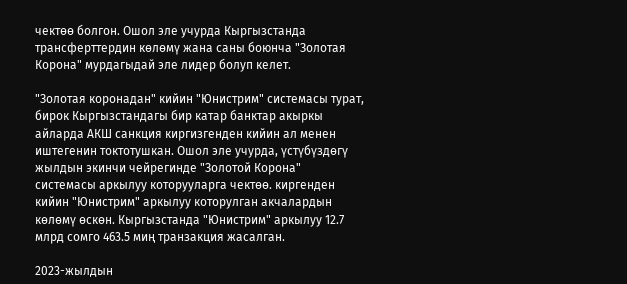чектөө болгон. Ошол эле учурда Кыргызстанда трансферттердин көлөмү жана саны боюнча "Золотая Корона" мурдагыдай эле лидер болуп келет.

"Золотая коронадан" кийин "Юнистрим" системасы турат, бирок Кыргызстандагы бир катар банктар акыркы айларда АКШ санкция киргизгенден кийин ал менен иштегенин токтотушкан. Ошол эле учурда, үстүбүздөгү жылдын экинчи чейрегинде "Золотой Корона" системасы аркылуу которууларга чектөө. киргенден кийин "Юнистрим" аркылуу которулган акчалардын көлөмү өскөн. Кыргызстанда "Юнистрим" аркылуу 12.7 млрд сомго 463.5 миң транзакция жасалган.

2023-жылдын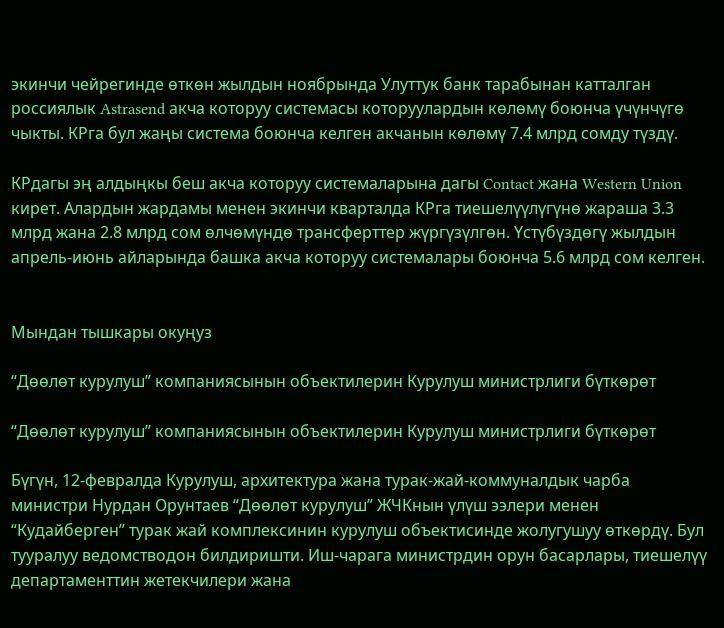экинчи чейрегинде өткөн жылдын ноябрында Улуттук банк тарабынан катталган россиялык Astrasend акча которуу системасы которуулардын көлөмү боюнча үчүнчүгө чыкты. КРга бул жаңы система боюнча келген акчанын көлөмү 7.4 млрд сомду түздү.

КРдагы эң алдыңкы беш акча которуу системаларына дагы Contact жана Western Union кирет. Алардын жардамы менен экинчи кварталда КРга тиешелүүлүгүнө жараша 3.3 млрд жана 2.8 млрд сом өлчөмүндө трансферттер жүргүзүлгөн. Үстүбүздөгү жылдын апрель-июнь айларында башка акча которуу системалары боюнча 5.6 млрд сом келген.


Мындан тышкары окуңуз

“Дөөлөт курулуш” компаниясынын объектилерин Курулуш министрлиги бүткөрөт

“Дөөлөт курулуш” компаниясынын объектилерин Курулуш министрлиги бүткөрөт

Бүгүн, 12-февралда Курулуш, архитектура жана турак-жай-коммуналдык чарба министри Нурдан Орунтаев “Дөөлөт курулуш” ЖЧКнын үлүш ээлери менен “Кудайберген” турак жай комплексинин курулуш объектисинде жолугушуу өткөрдү. Бул тууралуу ведомстводон билдиришти. Иш-чарага министрдин орун басарлары, тиешелүү департаменттин жетекчилери жана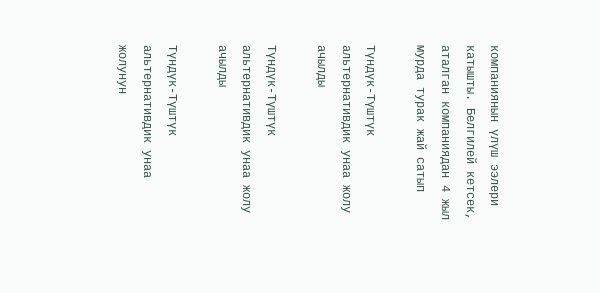компаниянын үлүш ээлери катышты. Белгилей кетсек, аталган компаниядан 4 жыл мурда турак жай сатып

Түндүк-Түштүк альтернативдик унаа жолу ачылды

Түндүк-Түштүк альтернативдик унаа жолу ачылды

Түндүк-Түштүк альтернативдик унаа жолунун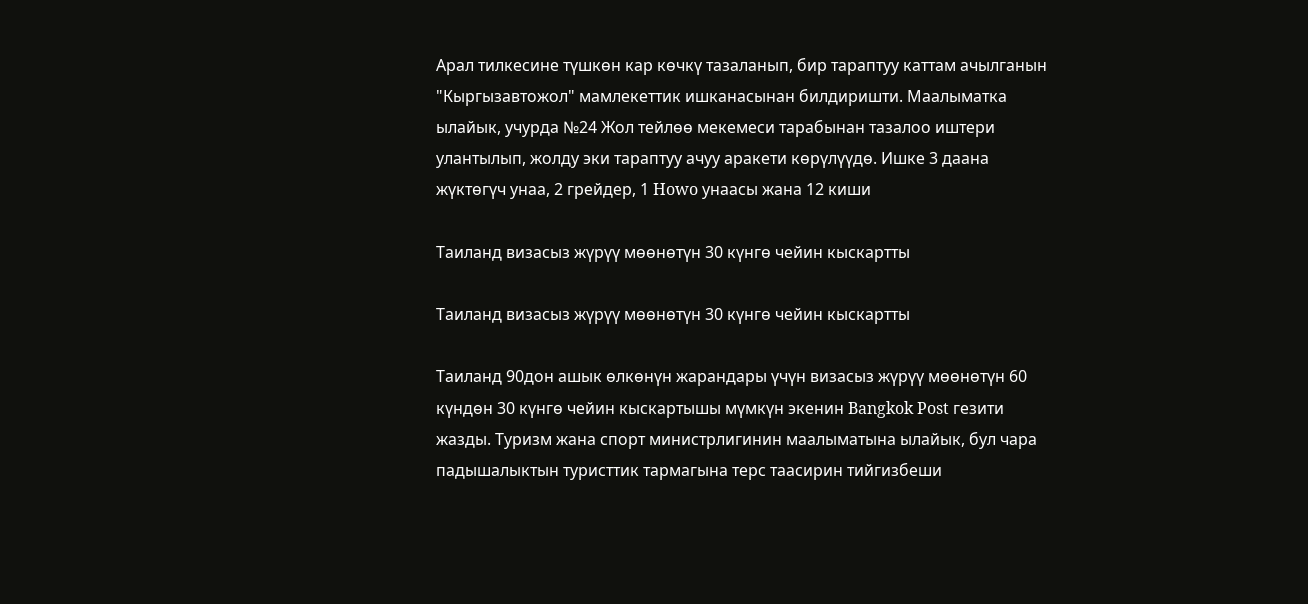Арал тилкесине түшкөн кар көчкү тазаланып, бир тараптуу каттам ачылганын "Кыргызавтожол" мамлекеттик ишканасынан билдиришти. Маалыматка ылайык, учурда №24 Жол тейлөө мекемеси тарабынан тазалоо иштери улантылып, жолду эки тараптуу ачуу аракети көрүлүүдө. Ишке 3 даана жүктөгүч унаа, 2 грейдер, 1 Howo унаасы жана 12 киши

Таиланд визасыз жүрүү мөөнөтүн 30 күнгө чейин кыскартты

Таиланд визасыз жүрүү мөөнөтүн 30 күнгө чейин кыскартты

Таиланд 90дон ашык өлкөнүн жарандары үчүн визасыз жүрүү мөөнөтүн 60 күндөн 30 күнгө чейин кыскартышы мүмкүн экенин Bangkok Post гезити жазды. Туризм жана спорт министрлигинин маалыматына ылайык, бул чара падышалыктын туристтик тармагына терс таасирин тийгизбеши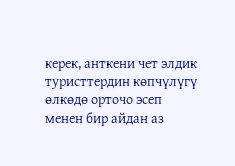керек, анткени чет элдик туристтердин көпчүлүгү өлкөдө орточо эсеп менен бир айдан аз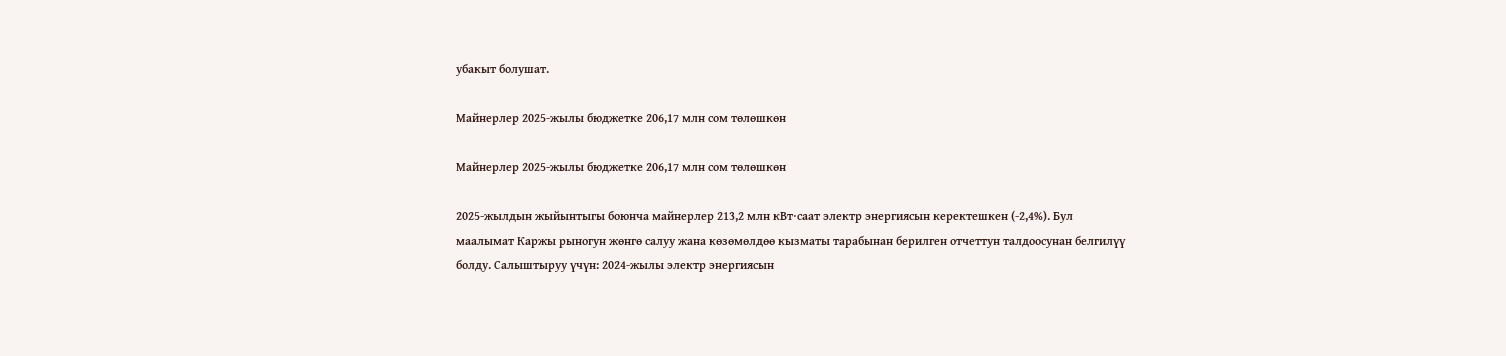убакыт болушат.

Майнерлер 2025-жылы бюджетке 206,17 млн сом төлөшкөн

Майнерлер 2025-жылы бюджетке 206,17 млн сом төлөшкөн

2025-жылдын жыйынтыгы боюнча майнерлер 213,2 млн кВт⋅саат электр энергиясын керектешкен (-2,4%). Бул маалымат Каржы рыногун жөнгө салуу жана көзөмөлдөө кызматы тарабынан берилген отчеттун талдоосунан белгилүү болду. Салыштыруу үчүн: 2024-жылы электр энергиясын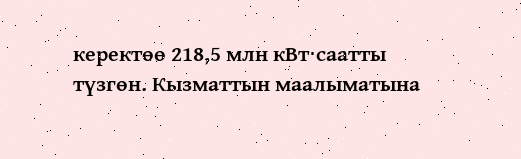керектөө 218,5 млн кВт⋅саатты түзгөн. Кызматтын маалыматына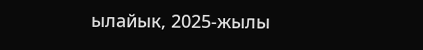ылайык, 2025-жылы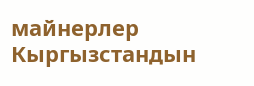майнерлер Кыргызстандын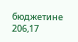бюджетине 206,17